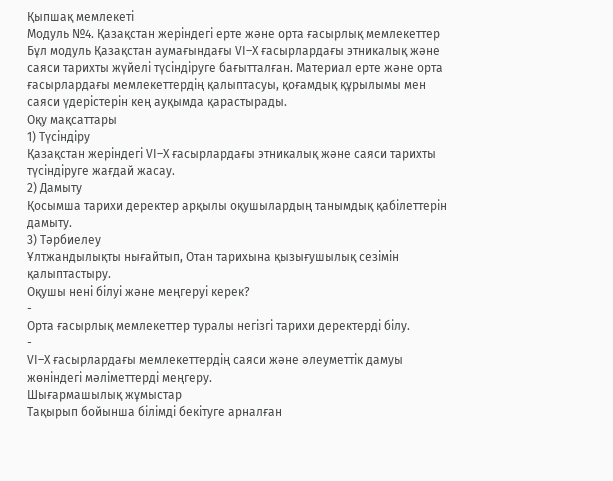Қыпшақ мемлекеті
Модуль №4. Қазақстан жеріндегі ерте және орта ғасырлық мемлекеттер
Бұл модуль Қазақстан аумағындағы VI–X ғасырлардағы этникалық және саяси тарихты жүйелі түсіндіруге бағытталған. Материал ерте және орта ғасырлардағы мемлекеттердің қалыптасуы, қоғамдық құрылымы мен саяси үдерістерін кең ауқымда қарастырады.
Оқу мақсаттары
1) Түсіндіру
Қазақстан жеріндегі VI–X ғасырлардағы этникалық және саяси тарихты түсіндіруге жағдай жасау.
2) Дамыту
Қосымша тарихи деректер арқылы оқушылардың танымдық қабілеттерін дамыту.
3) Тәрбиелеу
Ұлтжандылықты нығайтып, Отан тарихына қызығушылық сезімін қалыптастыру.
Оқушы нені білуі және меңгеруі керек?
-
Орта ғасырлық мемлекеттер туралы негізгі тарихи деректерді білу.
-
VI–X ғасырлардағы мемлекеттердің саяси және әлеуметтік дамуы жөніндегі мәліметтерді меңгеру.
Шығармашылық жұмыстар
Тақырып бойынша білімді бекітуге арналған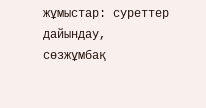жұмыстар: суреттер дайындау, сөзжұмбақ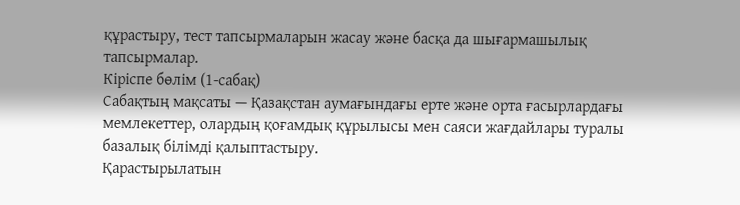құрастыру, тест тапсырмаларын жасау және басқа да шығармашылық тапсырмалар.
Кіріспе бөлім (1-сабақ)
Сабақтың мақсаты — Қазақстан аумағындағы ерте және орта ғасырлардағы мемлекеттер, олардың қоғамдық құрылысы мен саяси жағдайлары туралы базалық білімді қалыптастыру.
Қарастырылатын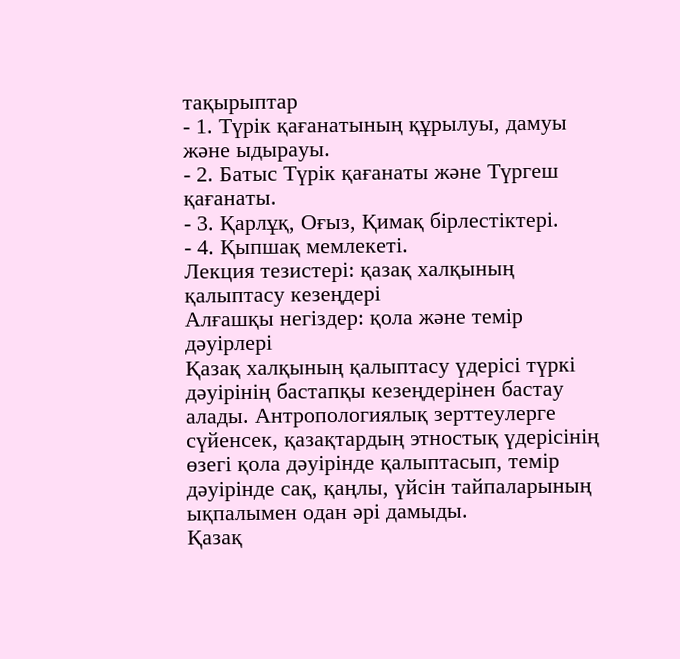тақырыптар
- 1. Түрік қағанатының құрылуы, дамуы және ыдырауы.
- 2. Батыс Түрік қағанаты және Түргеш қағанаты.
- 3. Қарлұқ, Оғыз, Қимақ бірлестіктері.
- 4. Қыпшақ мемлекеті.
Лекция тезистері: қазақ халқының қалыптасу кезеңдері
Алғашқы негіздер: қола және темір дәуірлері
Қазақ халқының қалыптасу үдерісі түркі дәуірінің бастапқы кезеңдерінен бастау алады. Антропологиялық зерттеулерге сүйенсек, қазақтардың этностық үдерісінің өзегі қола дәуірінде қалыптасып, темір дәуірінде сақ, қаңлы, үйсін тайпаларының ықпалымен одан әрі дамыды.
Қазақ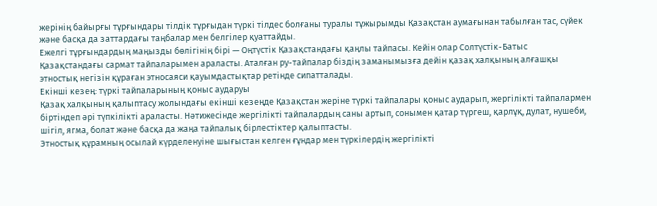жерінің байырғы тұрғындары тілдік тұрғыдан түркі тілдес болғаны туралы тұжырымды Қазақстан аумағынан табылған тас, сүйек және басқа да заттардағы таңбалар мен белгілер қуаттайды.
Ежелгі тұрғындардың маңызды бөлігінің бірі — Оңтүстік Қазақстандағы қаңлы тайпасы. Кейін олар Солтүстік-Батыс Қазақстандағы сармат тайпаларымен араласты. Аталған ру-тайпалар біздің заманымызға дейін қазақ халқының алғашқы этностық негізін құраған этносаяси қауымдастықтар ретінде сипатталады.
Екінші кезең: түркі тайпаларының қоныс аударуы
Қазақ халқының қалыптасу жолындағы екінші кезеңде Қазақстан жеріне түркі тайпалары қоныс аударып, жергілікті тайпалармен біртіндеп әрі түпкілікті араласты. Нәтижесінде жергілікті тайпалардың саны артып, сонымен қатар түргеш, қарлұқ, дулат, нушеби, шігіл, ягма, болат және басқа да жаңа тайпалық бірлестіктер қалыптасты.
Этностық құрамның осылай күрделенуіне шығыстан келген ғұндар мен түркілердің жергілікті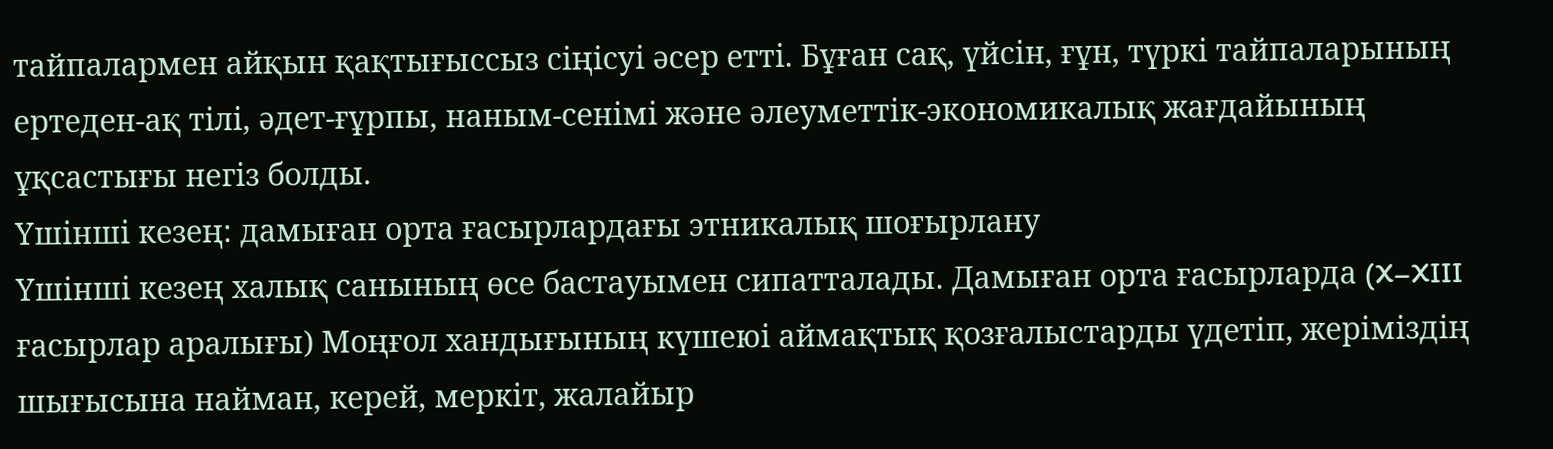тайпалармен айқын қақтығыссыз сіңісуі әсер етті. Бұған сақ, үйсін, ғұн, түркі тайпаларының ертеден-ақ тілі, әдет-ғұрпы, наным-сенімі және әлеуметтік-экономикалық жағдайының ұқсастығы негіз болды.
Үшінші кезең: дамыған орта ғасырлардағы этникалық шоғырлану
Үшінші кезең халық санының өсе бастауымен сипатталады. Дамыған орта ғасырларда (X–XIII ғасырлар аралығы) Моңғол хандығының күшеюі аймақтық қозғалыстарды үдетіп, жеріміздің шығысына найман, керей, меркіт, жалайыр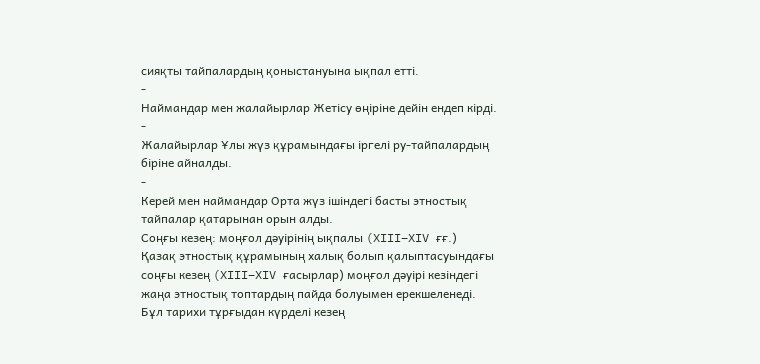сияқты тайпалардың қоныстануына ықпал етті.
-
Наймандар мен жалайырлар Жетісу өңіріне дейін ендеп кірді.
-
Жалайырлар Ұлы жүз құрамындағы іргелі ру-тайпалардың біріне айналды.
-
Керей мен наймандар Орта жүз ішіндегі басты этностық тайпалар қатарынан орын алды.
Соңғы кезең: моңғол дәуірінің ықпалы (XIII–XIV ғғ.)
Қазақ этностық құрамының халық болып қалыптасуындағы соңғы кезең (XIII–XIV ғасырлар) моңғол дәуірі кезіндегі жаңа этностық топтардың пайда болуымен ерекшеленеді. Бұл тарихи тұрғыдан күрделі кезең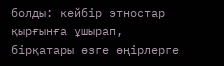болды: кейбір этностар қырғынға ұшырап, бірқатары өзге өңірлерге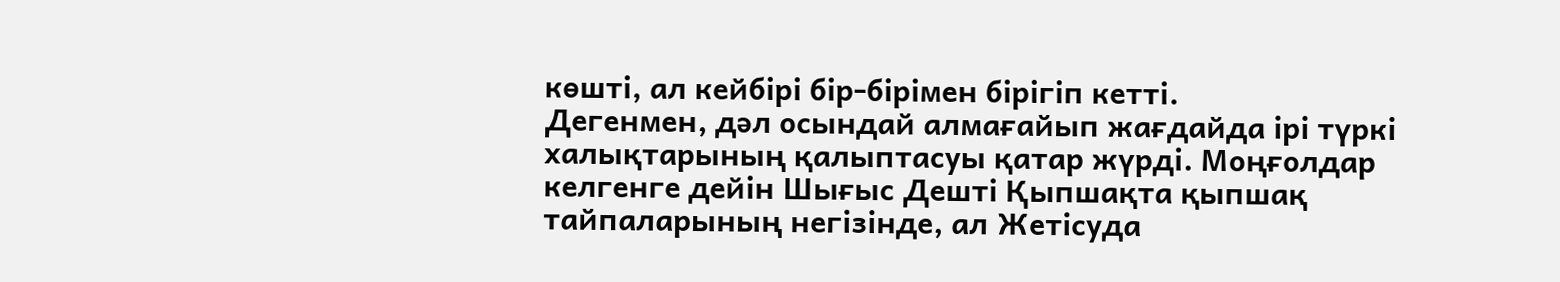көшті, ал кейбірі бір-бірімен бірігіп кетті.
Дегенмен, дәл осындай алмағайып жағдайда ірі түркі халықтарының қалыптасуы қатар жүрді. Моңғолдар келгенге дейін Шығыс Дешті Қыпшақта қыпшақ тайпаларының негізінде, ал Жетісуда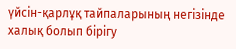үйсін-қарлұқ тайпаларының негізінде халық болып бірігу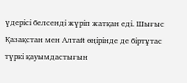үдерісі белсенді жүріп жатқан еді. Шығыс Қазақстан мен Алтай өңірінде де біртұтас түркі қауымдастығын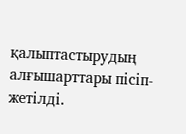қалыптастырудың алғышарттары пісіп-жетілді.